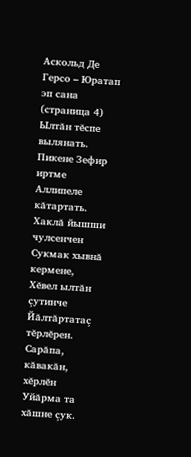Аскольд Де Герсо – Юратап эп сана (страница 4)
Ылтăн тĕспе вылянать.
Пикене Зефир иртме
Аллипеле кăтартать.
Хаклă йышши чулсенчен
Сукмак хывнă кермене,
Хĕвел ылтăн çутинче
Йăлтăртатаç тĕрлĕрен.
Сарăпа, кăвакăн, хĕрлĕн
Уйăрма та хăшне çук.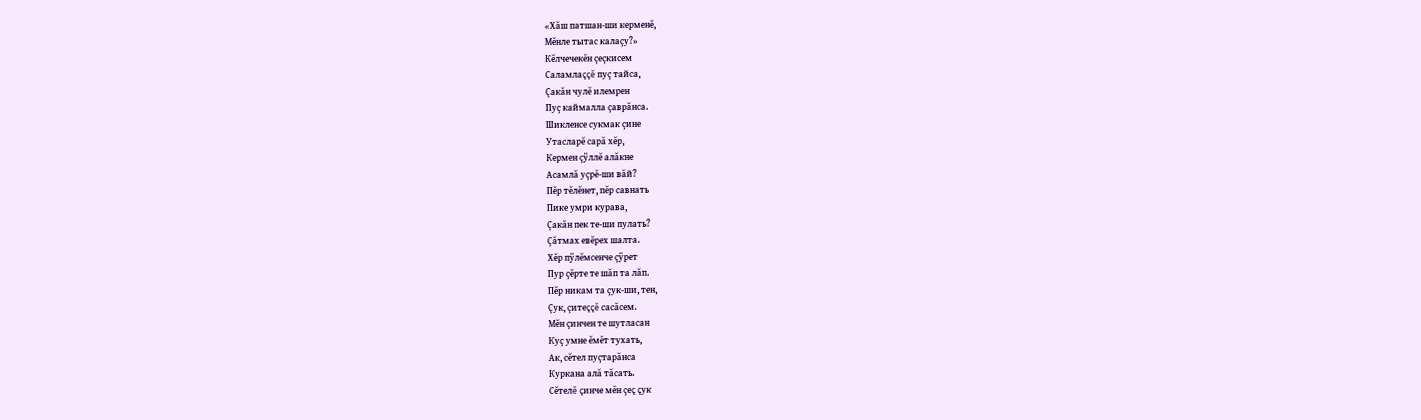«Хăш патшан-ши керменĕ,
Мĕнле тытас калаçу?»
Кĕлчечекĕн çеçкисем
Саламлаççĕ пуç тайса,
Çакăн чулĕ илемрен
Пуç каймалла çаврăнса.
Шикленсе сукмак çине
Утасларĕ сарă хĕр,
Кермен çÿллĕ алăкне
Асамлă уçрĕ-ши вăй?
Пĕр тĕлĕнет, пĕр савнать
Пике умри курава,
Çакăн пек те-ши пулать?
Çăтмах евĕрех шалта.
Хĕр пÿлĕмсенче çÿрет
Пур çĕрте те шăп та лăп.
Пĕр никам та çук-ши, тен,
Çук, çитеççĕ сасăсем.
Мĕн çинчен те шутласан
Куç умне ĕмĕт тухать,
Ак, сĕтел пуçтарăнса
Куркана алă тăсать.
Сĕтелĕ çинче мĕн çеç çук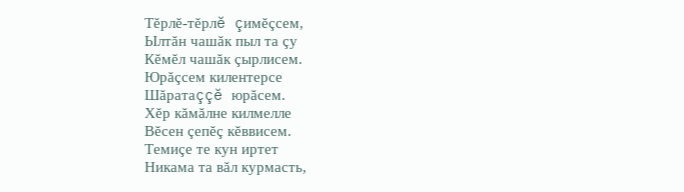Тĕрлĕ-тĕрлĕ çимĕçсем,
Ылтăн чашăк пыл та çу
Кĕмĕл чашăк çырлисем.
Юрăçсем килентерсе
Шăратаççĕ юрăсем.
Хĕр кăмăлне килмелле
Вĕсен çепĕç кĕввисем.
Темиçе те кун иртет
Никама та вăл курмасть,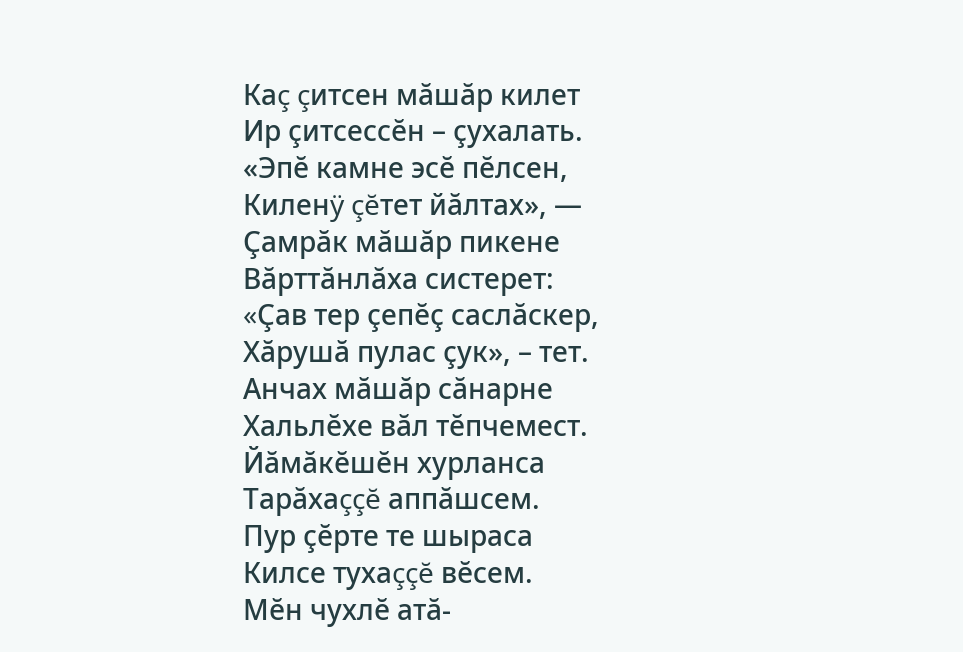Каç çитсен мăшăр килет
Ир çитсессĕн – çухалать.
«Эпĕ камне эсĕ пĕлсен,
Киленÿ çĕтет йăлтах», —
Çамрăк мăшăр пикене
Вăрттăнлăха систерет:
«Çав тер çепĕç саслăскер,
Хăрушă пулас çук», – тет.
Анчах мăшăр сăнарне
Хальлĕхе вăл тĕпчемест.
Йăмăкĕшĕн хурланса
Тарăхаççĕ аппăшсем.
Пур çĕрте те шыраса
Килсе тухаççĕ вĕсем.
Мĕн чухлĕ атă-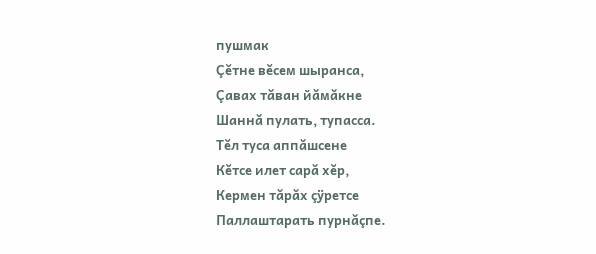пушмак
Çĕтне вĕсем шыранса,
Çавах тăван йăмăкне
Шаннă пулать, тупасса.
Тĕл туса аппăшсене
Кĕтсе илет сарă хĕр,
Кермен тăрăх çÿретсе
Паллаштарать пурнăçпе.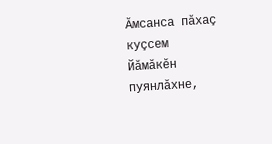Ăмсанса пăхаç куçсем
Йăмăкĕн пуянлăхне,